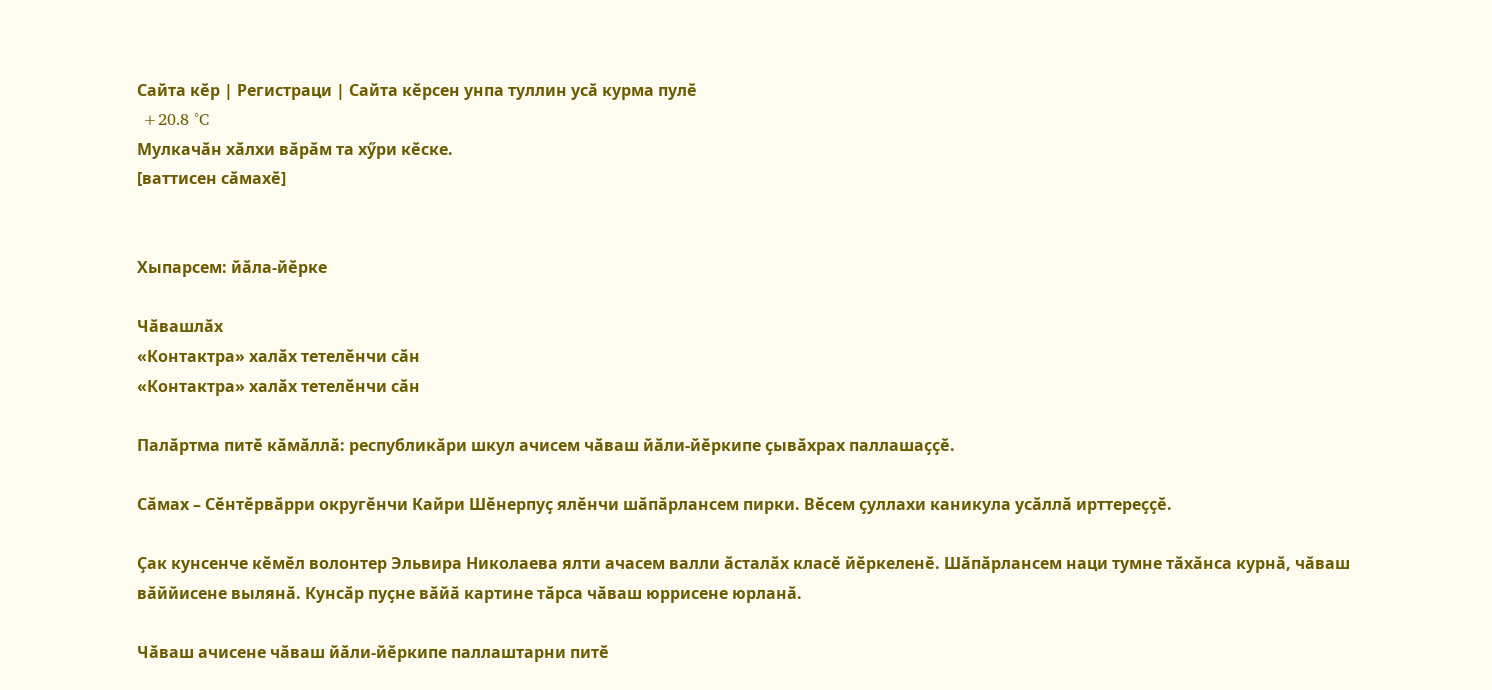Сайта кӗр | Регистраци | Сайта кӗрсен унпа туллин усӑ курма пулӗ
 +20.8 °C
Мулкачӑн хӑлхи вӑрӑм та хӳри кӗске.
[ваттисен сӑмахӗ]


Хыпарсем: йӑла-йӗрке

Чӑвашлӑх
«Контактра» халӑх тетелӗнчи сӑн
«Контактра» халӑх тетелӗнчи сӑн

Палӑртма питӗ кӑмӑллӑ: республикӑри шкул ачисем чӑваш йӑли-йӗркипе ҫывӑхрах паллашаҫҫӗ.

Сӑмах – Сӗнтӗрвӑрри округӗнчи Кайри Шӗнерпуҫ ялӗнчи шӑпӑрлансем пирки. Вӗсем ҫуллахи каникула усӑллӑ ирттереҫҫӗ.

Ҫак кунсенче кӗмӗл волонтер Эльвира Николаева ялти ачасем валли ӑсталӑх класӗ йӗркеленӗ. Шӑпӑрлансем наци тумне тӑхӑнса курнӑ, чӑваш вӑййисене вылянӑ. Кунсӑр пуҫне вӑйӑ картине тӑрса чӑваш юррисене юрланӑ.

Чӑваш ачисене чӑваш йӑли-йӗркипе паллаштарни питӗ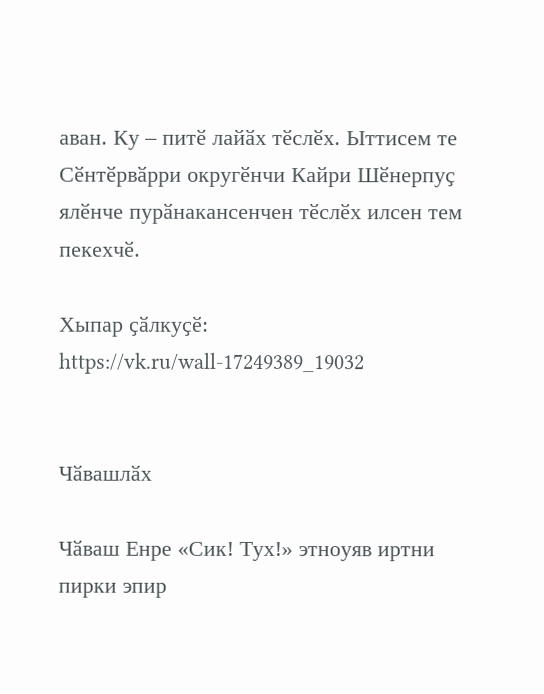аван. Ку – питӗ лайӑх тӗслӗх. Ыттисем те Сӗнтӗрвӑрри округӗнчи Кайри Шӗнерпуҫ ялӗнче пурӑнакансенчен тӗслӗх илсен тем пекехчӗ.

Хыпар ҫӑлкуҫӗ: https://vk.ru/wall-17249389_19032


Чӑвашлӑх

Чӑваш Енре «Сик! Тух!» этноуяв иртни пирки эпир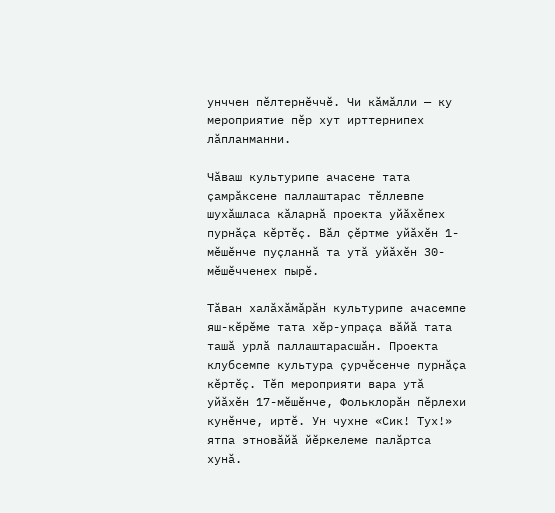унччен пӗлтернӗччӗ. Чи кӑмӑлли — ку мероприятие пӗр хут ирттернипех лӑпланманни.

Чӑваш культурипе ачасене тата ҫамрӑксене паллаштарас тӗллевпе шухӑшласа кӑларнӑ проекта уйӑхӗпех пурнӑҫа кӗртӗҫ. Вӑл ҫӗртме уйӑхӗн 1-мӗшӗнче пуҫланнӑ та утӑ уйӑхӗн 30-мӗшӗчченех пырӗ.

Тӑван халӑхӑмӑрӑн культурипе ачасемпе яш-кӗрӗме тата хӗр-упраҫа вӑйӑ тата ташӑ урлӑ паллаштарасшӑн. Проекта клубсемпе культура ҫурчӗсенче пурнӑҫа кӗртӗҫ. Тӗп мероприяти вара утӑ уйӑхӗн 17-мӗшӗнче, Фольклорӑн пӗрлехи кунӗнче, иртӗ. Ун чухне «Сик! Тух!» ятпа этновӑйӑ йӗркелеме палӑртса хунӑ.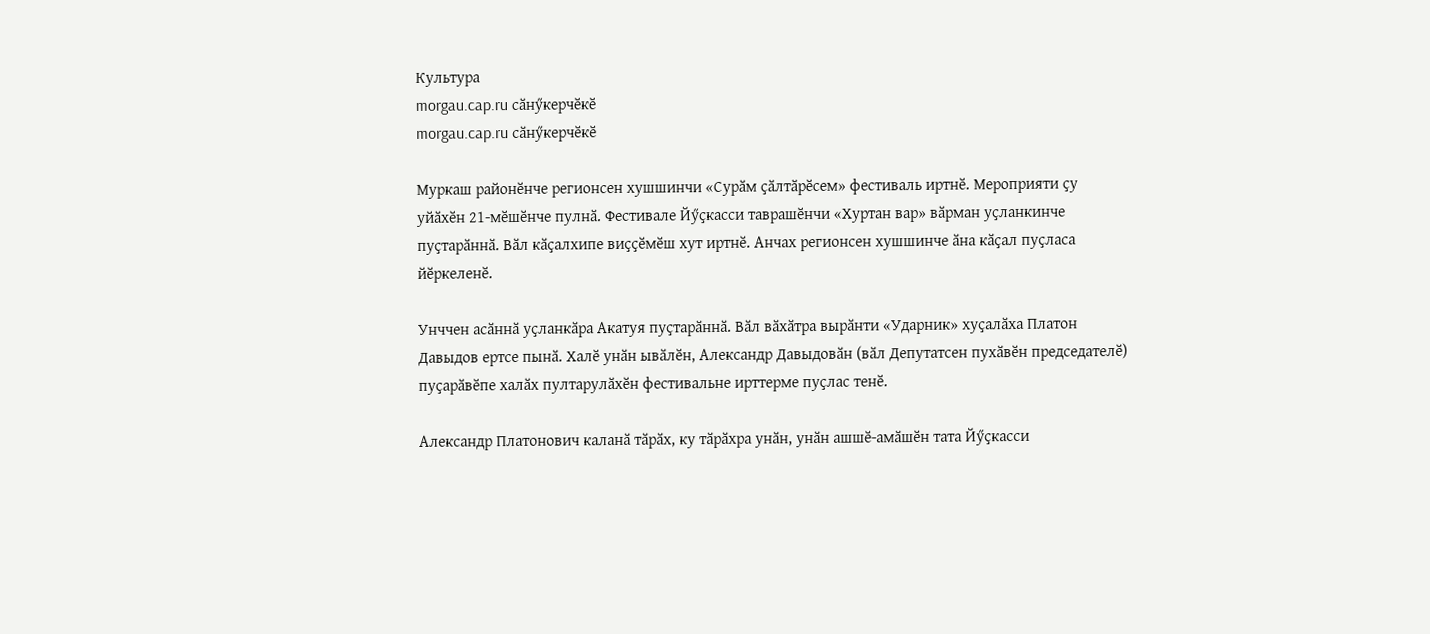Культура
morgau.cap.ru сӑнӳкерчӗкӗ
morgau.cap.ru сӑнӳкерчӗкӗ

Муркаш районӗнче регионсен хушшинчи «Сурӑм ҫӑлтӑрӗсем» фестиваль иртнӗ. Мероприяти ҫу уйӑхӗн 21-мӗшӗнче пулнӑ. Фестивале Йӳҫкасси таврашӗнчи «Хуртан вар» вӑрман уҫланкинче пуҫтарӑннӑ. Вӑл кӑҫалхипе виҫҫӗмӗш хут иртнӗ. Анчах регионсен хушшинче ӑна кӑҫал пуҫласа йӗркеленӗ.

Унччен асӑннӑ уҫланкӑра Акатуя пуҫтарӑннӑ. Вӑл вӑхӑтра вырӑнти «Ударник» хуҫалӑха Платон Давыдов ертсе пынӑ. Халӗ унӑн ывӑлӗн, Александр Давыдовӑн (вӑл Депутатсен пухӑвӗн председателӗ) пуҫарӑвӗпе халӑх пултарулӑхӗн фестивальне ирттерме пуҫлас тенӗ.

Александр Платонович каланӑ тӑрӑх, ку тӑрӑхра унӑн, унӑн ашшӗ-амӑшӗн тата Йӳҫкасси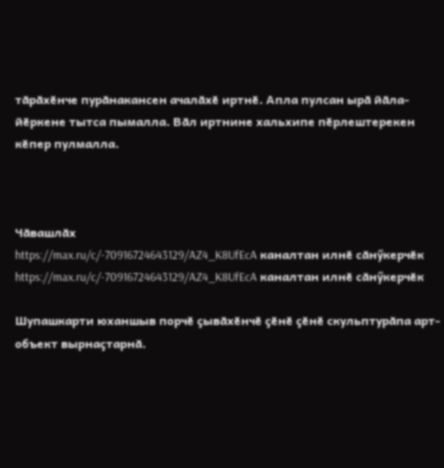тӑрӑхӗнче пурӑнакансен ачалӑхӗ иртнӗ. Апла пулсан ырӑ йӑла-йӗркене тытса пымалла. Вӑл иртнине хальхипе пӗрлештерекен кӗпер пулмалла.



Чӑвашлӑх
https://max.ru/c/-70916724643129/AZ4_K8UfEcA каналтан илнӗ сӑнӳкерчӗк
https://max.ru/c/-70916724643129/AZ4_K8UfEcA каналтан илнӗ сӑнӳкерчӗк

Шупашкарти юханшыв порчӗ ҫывӑхӗнчӗ ҫӗнӗ ҫӗнӗ скульптурӑпа арт-объект вырнаҫтарнӑ.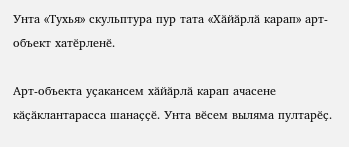Унта «Тухья» скульптура пур тата «Хӑйӑрлӑ карап» арт-объект хатӗрленӗ.

Арт-объекта уҫакансем хӑйӑрлӑ карап ачасене кӑҫӑклантарасса шанаҫҫӗ. Унта вӗсем выляма пултарӗҫ.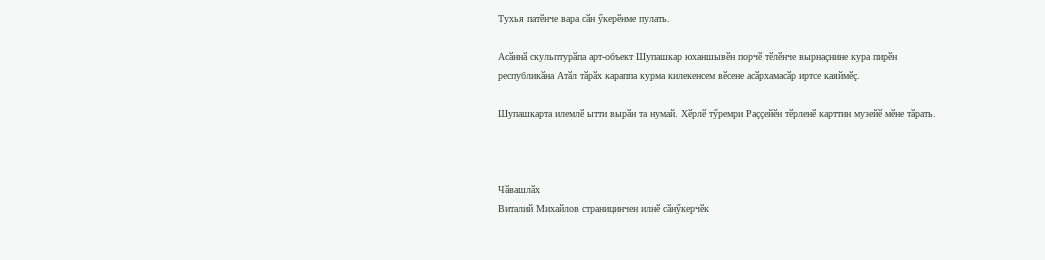Тухья патӗнче вара сӑн ӳкерӗнме пулать.

Асӑннӑ скульптурӑпа арт-объект Шупашкар юханшывӗн порчӗ тӗлӗнче вырнаҫнине кура пирӗн республикӑна Атӑл тӑрӑх караппа курма килекенсем вӗсене асӑрхамасӑр иртсе каяймӗҫ.

Шупашкарта илемлӗ ытти вырӑн та нумай. Хӗрлӗ тӳремри Раҫҫейӗн тӗрленӗ карттин музейӗ мӗне тӑрать.



Чӑвашлӑх
Виталий Михайлов страницинчен илнӗ сӑнӳкерчӗк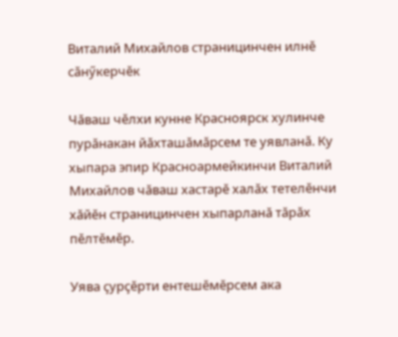Виталий Михайлов страницинчен илнӗ сӑнӳкерчӗк

Чӑваш чӗлхи кунне Красноярск хулинче пурӑнакан йӑхташӑмӑрсем те уявланӑ. Ку хыпара эпир Красноармейкинчи Виталий Михайлов чӑваш хастарӗ халӑх тетелӗнчи хӑйӗн страницинчен хыпарланӑ тӑрӑх пӗлтӗмӗр.

Уява ҫурҫӗрти ентешӗмӗрсем ака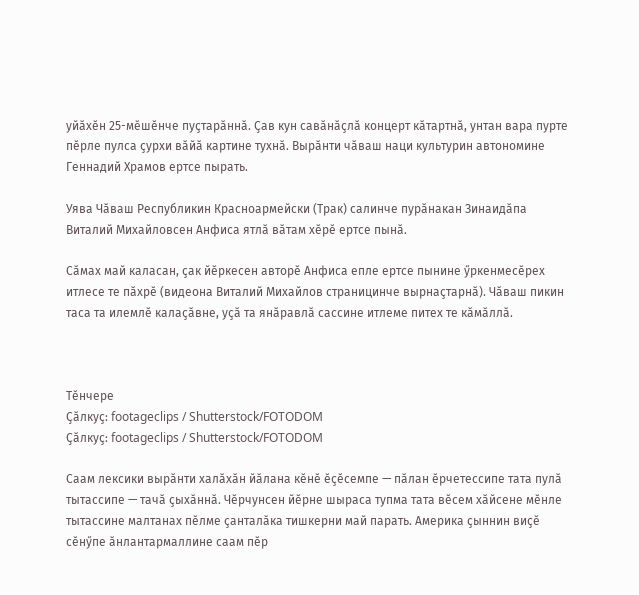уйӑхӗн 25-мӗшӗнче пуҫтарӑннӑ. Ҫав кун савӑнӑҫлӑ концерт кӑтартнӑ, унтан вара пурте пӗрле пулса ҫурхи вӑйӑ картине тухнӑ. Вырӑнти чӑваш наци культурин автономине Геннадий Храмов ертсе пырать.

Уява Чӑваш Республикин Красноармейски (Трак) салинче пурӑнакан Зинаидӑпа Виталий Михайловсен Анфиса ятлӑ вӑтам хӗрӗ ертсе пынӑ.

Сӑмах май каласан, ҫак йӗркесен авторӗ Анфиса епле ертсе пынине ӳркенмесӗрех итлесе те пӑхрӗ (видеона Виталий Михайлов страницинче вырнаҫтарнӑ). Чӑваш пикин таса та илемлӗ калаҫӑвне, уҫӑ та янӑравлӑ сассине итлеме питех те кӑмӑллӑ.



Тӗнчере
Ҫӑлкуҫ: footageclips / Shutterstock/FOTODOM
Ҫӑлкуҫ: footageclips / Shutterstock/FOTODOM

Саам лексики вырӑнти халӑхӑн йӑлана кӗнӗ ӗҫӗсемпе — пӑлан ӗрчетессипе тата пулӑ тытассипе — тачӑ ҫыхӑннӑ. Чӗрчунсен йӗрне шыраса тупма тата вӗсем хӑйсене мӗнле тытассине малтанах пӗлме ҫанталӑка тишкерни май парать. Америка ҫыннин виҫӗ сӗнӳпе ӑнлантармаллине саам пӗр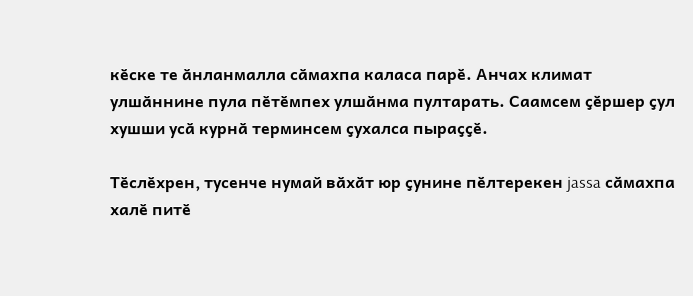кӗске те ӑнланмалла сӑмахпа каласа парӗ. Анчах климат улшӑннине пула пӗтӗмпех улшӑнма пултарать. Саамсем ҫӗршер ҫул хушши усӑ курнӑ терминсем ҫухалса пыраҫҫӗ.

Тӗслӗхрен, тусенче нумай вӑхӑт юр ҫунине пӗлтерекен jassa сӑмахпа халӗ питӗ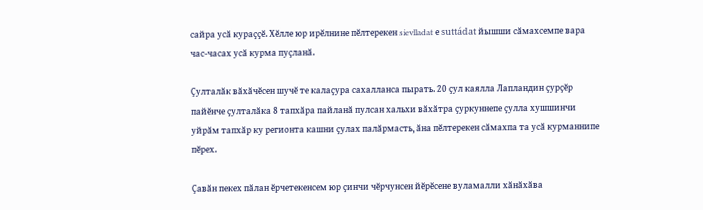сайра усӑ кураҫҫӗ. Хӗлле юр ирӗлнине пӗлтерекен sievlladat е suttádat йышши сӑмахсемпе вара час-часах усӑ курма пуҫланӑ.

Ҫулталӑк вӑхӑчӗсен шучӗ те калаҫура сахалланса пырать. 20 ҫул каялла Лапландин ҫурҫӗр пайӗнче ҫулталӑка 8 тапхӑра пайланӑ пулсан хальхи вӑхӑтра ҫуркуннепе ҫулла хушшинчи уйрӑм тапхӑр ку регионта кашни ҫулах палӑрмасть, ӑна пӗлтерекен сӑмахпа та усӑ курманнипе пӗрех.

Ҫавӑн пекех пӑлан ӗрчетекенсем юр ҫинчи чӗрчунсен йӗрӗсене вуламалли хӑнӑхӑва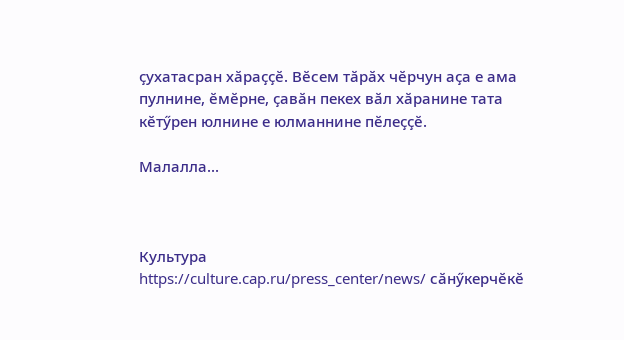ҫухатасран хӑраҫҫӗ. Вӗсем тӑрӑх чӗрчун аҫа е ама пулнине, ӗмӗрне, ҫавӑн пекех вӑл хӑранине тата кӗтӳрен юлнине е юлманнине пӗлеҫҫӗ.

Малалла...



Культура
https://culture.cap.ru/press_center/news/ сӑнӳкерчӗкӗ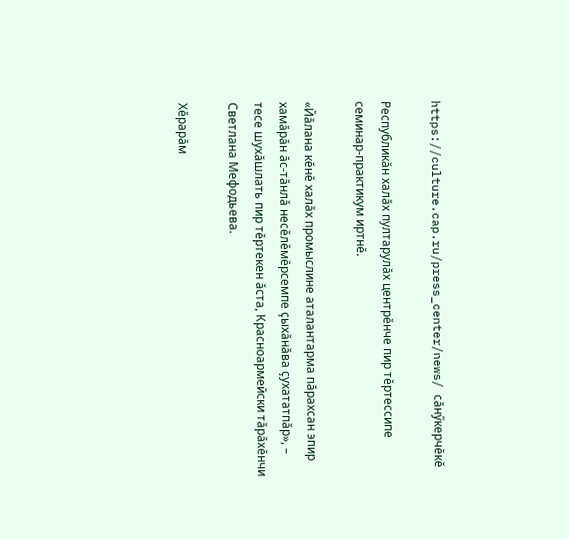https://culture.cap.ru/press_center/news/ сӑнӳкерчӗкӗ

Республикӑн халӑх пултарулӑх центрӗнче пир тӗртессипе семинар-практикум иртнӗ.

«Йӑлана кӗнӗ халӑх промыслине аталантарма пӑрахсан эпир хамӑрӑн ӑс-тӑнлӑ несӗлӗмӗрсемпе ҫыхӑнӑва ҫухататпӑр», – тесе шухӑшлать пир тӗртекен ӑста, Красноармейски тӑрӑхӗнчи Светлана Мефодьева.

Хӗрарӑм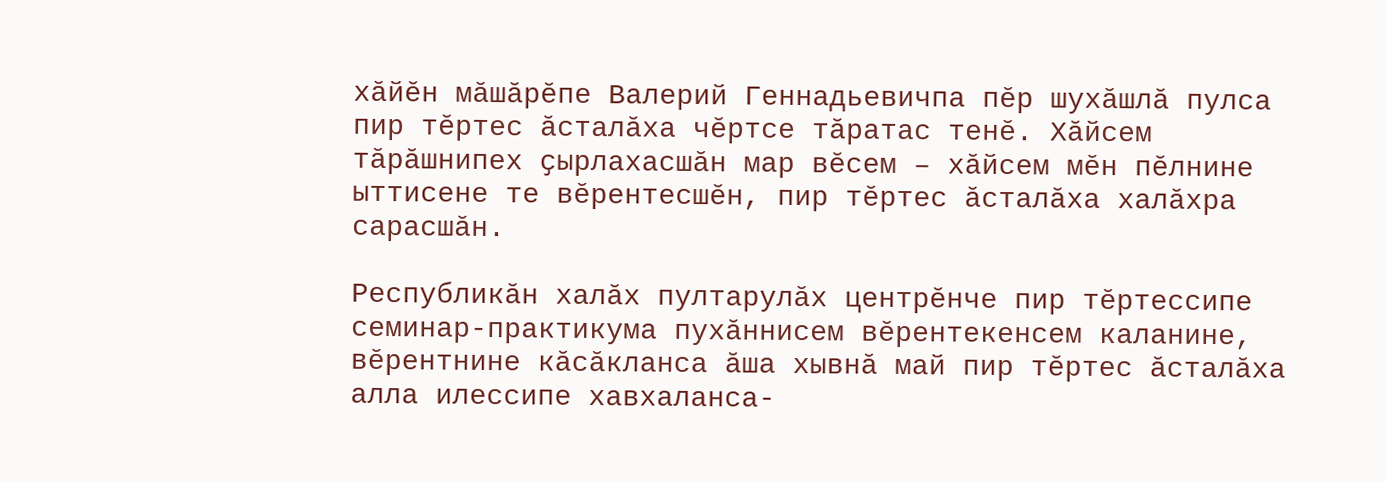хӑйӗн мӑшӑрӗпе Валерий Геннадьевичпа пӗр шухӑшлӑ пулса пир тӗртес ӑсталӑха чӗртсе тӑратас тенӗ. Хӑйсем тӑрӑшнипех ҫырлахасшӑн мар вӗсем – хӑйсем мӗн пӗлнине ыттисене те вӗрентесшӗн, пир тӗртес ӑсталӑха халӑхра сарасшӑн.

Республикӑн халӑх пултарулӑх центрӗнче пир тӗртессипе семинар-практикума пухӑннисем вӗрентекенсем каланине, вӗрентнине кӑсӑкланса ӑша хывнӑ май пир тӗртес ӑсталӑха алла илессипе хавхаланса-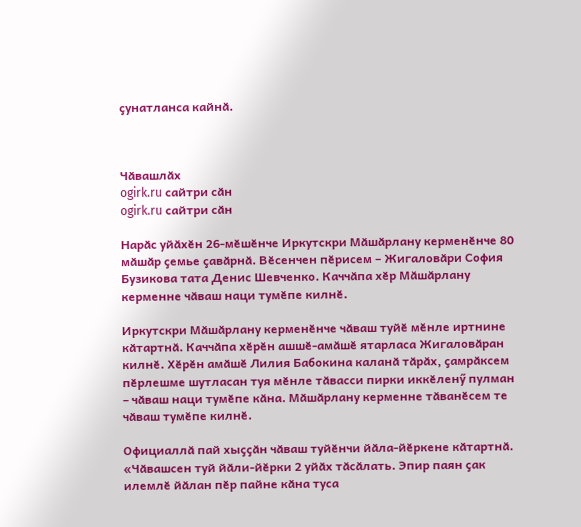ҫунатланса кайнӑ.



Чӑвашлӑх
ogirk.ru сайтри сӑн
ogirk.ru сайтри сӑн

Нарӑс уйӑхӗн 26-мӗшӗнче Иркутскри Мӑшӑрлану керменӗнче 80 мӑшӑр ҫемье ҫавӑрнӑ. Вӗсенчен пӗрисем – Жигаловӑри София Бузикова тата Денис Шевченко. Каччӑпа хӗр Мӑшӑрлану керменне чӑваш наци тумӗпе килнӗ.

Иркутскри Мӑшӑрлану керменӗнче чӑваш туйӗ мӗнле иртнине кӑтартнӑ. Каччӑпа хӗрӗн ашшӗ-амӑшӗ ятарласа Жигаловӑран килнӗ. Хӗрӗн амӑшӗ Лилия Бабокина каланӑ тӑрӑх, ҫамрӑксем пӗрлешме шутласан туя мӗнле тӑвасси пирки иккӗленӳ пулман – чӑваш наци тумӗпе кӑна. Мӑшӑрлану керменне тӑванӗсем те чӑваш тумӗпе килнӗ.

Официаллӑ пай хыҫҫӑн чӑваш туйӗнчи йӑла-йӗркене кӑтартнӑ. «Чӑвашсен туй йӑли-йӗрки 2 уйӑх тӑсӑлать. Эпир паян ҫак илемлӗ йӑлан пӗр пайне кӑна туса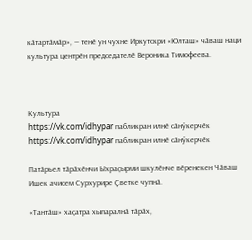кӑтартӑмӑр», — тенӗ ун чухне Иркутскри «Юлташ» чӑваш наци культура центрӗн председателӗ Вероника Тимофеева.



Культура
https://vk.com/idhypar пабликран илнӗ сӑнӳкерчӗк
https://vk.com/idhypar пабликран илнӗ сӑнӳкерчӗк

Патӑрьел тӑрӑхӗнчи Ыхраҫырми шкулӗнче вӗренекен Чӑваш Ишек ачисем Сурхурире Ҫветке чупнӑ.

«Тантӑш» хаҫатра хыпаралнӑ тӑрӑх,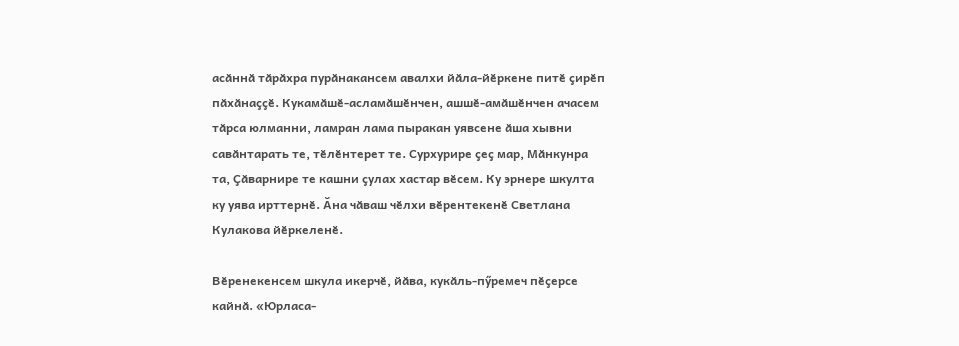асӑннӑ тӑрӑхра пурӑнакансем авалхи йӑла-йӗркене питӗ ҫирӗп пӑхӑнаҫҫӗ. Кукамӑшӗ-асламӑшӗнчен, ашшӗ-амӑшӗнчен ачасем тӑрса юлманни, ламран лама пыракан уявсене ӑша хывни савӑнтарать те, тӗлӗнтерет те. Сурхурире ҫеҫ мар, Мӑнкунра та, Ҫӑварнире те кашни ҫулах хастар вӗсем. Ку эрнере шкулта ку уява ирттернӗ. Ӑна чӑваш чӗлхи вӗрентекенӗ Светлана Кулакова йӗркеленӗ.

Вӗренекенсем шкула икерчӗ, йӑва, кукӑль-пӳремеч пӗҫерсе кайнӑ. «Юрласа-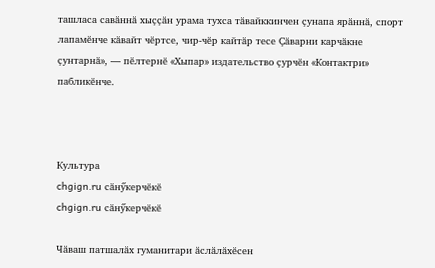ташласа савӑннӑ хыҫҫӑн урама тухса тӑвайккинчен ҫунапа ярӑннӑ, спорт лапамӗнче кӑвайт чӗртсе, чир-чӗр кайтӑр тесе Ҫӑварни карчӑкне ҫунтарнӑ», — пӗлтернӗ «Хыпар» издательство ҫурчӗн «Контактри» пабликӗнче.



Культура
chgign.ru сӑнӳкерчӗкӗ
chgign.ru сӑнӳкерчӗкӗ

Чӑваш патшалӑх гуманитари ӑслӑлӑхӗсен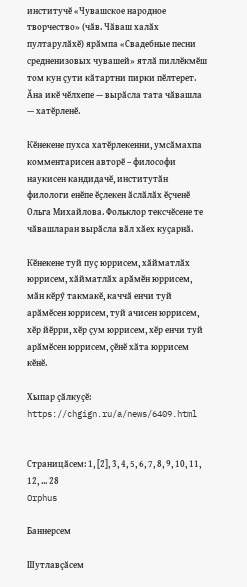институчӗ «Чувашское народное творчество» (чӑв. Чӑваш халӑх пултарулӑхӗ) ярӑмпа «Свадебные песни средненизовых чувашей» ятлӑ пиллӗкмӗш том кун ҫути кӑтартни пирки пӗлтерет. Ӑна икӗ чӗлхепе — вырӑсла тата чӑвашла — хатӗрленӗ.

Кӗнекене пухса хатӗрлекенни, умсӑмахпа комментарисен авторӗ ‒ философи наукисен кандидачӗ, институтӑн филологи енӗпе ӗҫлекен ӑслӑлӑх ӗҫченӗ Ольга Михайлова. Фольклор тексчӗсене те чӑвашларан вырӑсла вӑл хӑех куҫарнӑ.

Кӗнекене туй пуҫ юррисем, хӑйматлӑх юррисем, хӑйматлӑх арӑмӗн юррисем, мӑн кӗрӳ такмакӗ, каччӑ енчи туй арӑмӗсен юррисем, туй ачисен юррисем, хӗр йӗрри, хӗр ҫум юррисем, хӗр енчи туй арӑмӗсен юррисем, ҫӗнӗ хӑта юррисем кӗнӗ.

Хыпар ҫӑлкуҫӗ: https://chgign.ru/a/news/6409.html


Страницӑсем: 1, [2], 3, 4, 5, 6, 7, 8, 9, 10, 11, 12, ... 28
Orphus

Баннерсем

Шутлавҫӑсем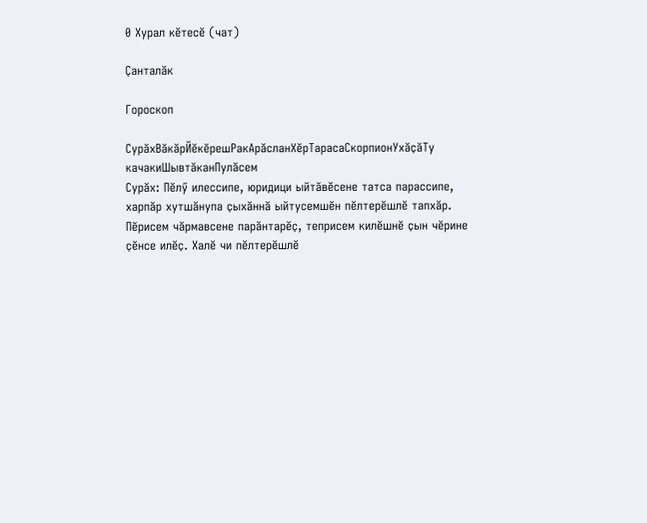0 Хурал кӗтесӗ (чат)

Ҫанталӑк

Гороскоп

СурӑхВӑкӑрЙӗкӗрешРакАрӑсланХӗрТарасаСкорпионУхӑҫӑТу качакиШывтӑканПулӑсем
Сурӑх: Пӗлӳ илессипе, юридици ыйтӑвӗсене татса парассипе, харпӑр хутшӑнупа ҫыхӑннӑ ыйтусемшӗн пӗлтерӗшлӗ тапхӑр. Пӗрисем чӑрмавсене парӑнтарӗҫ, теприсем килӗшнӗ ҫын чӗрине ҫӗнсе илӗҫ. Халӗ чи пӗлтерӗшлӗ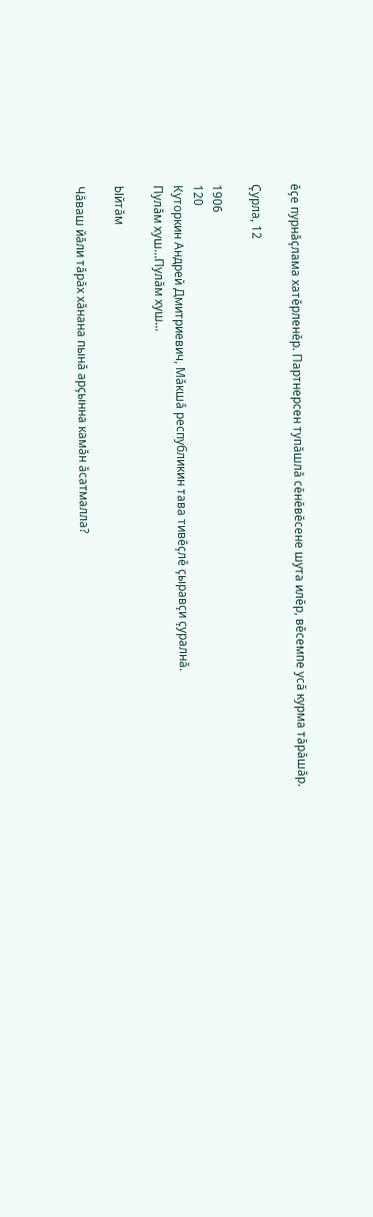ӗҫе пурнӑҫлама хатӗрленӗр. Партнерсен тупӑшлӑ сӗнӗвӗсене шута илӗр, вӗсемпе усӑ курма тӑрӑшӑр.

Ҫурла, 12

1906
120
Куторкин Андрей Дмитриевич, Мӑкшӑ республикин тава тивӗҫлӗ ҫыравҫи ҫуралнӑ.
Пулӑм хуш...Пулӑм хуш...

Ыйтӑм

Чӑваш йӑли тӑрӑх хӑнана пынӑ арҫынна камӑн ӑсатмалла?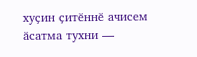хуҫин ҫитӗннӗ ачисем
ӑсатма тухни —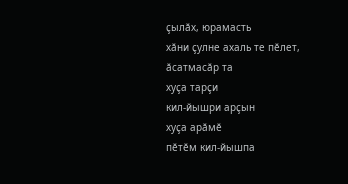ҫылӑх, юрамасть
хӑни ҫулне ахаль те пӗлет, ӑсатмасӑр та
хуҫа тарҫи
кил-йышри арҫын
хуҫа арӑмӗ
пӗтӗм кил-йышпа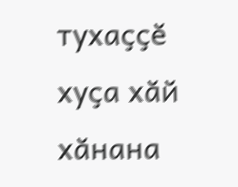тухаҫҫӗ
хуҫа хӑй
хӑнана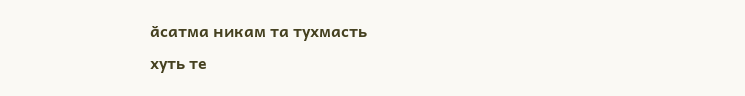ӑсатма никам та тухмасть
хуть те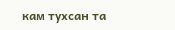кам тухсан та